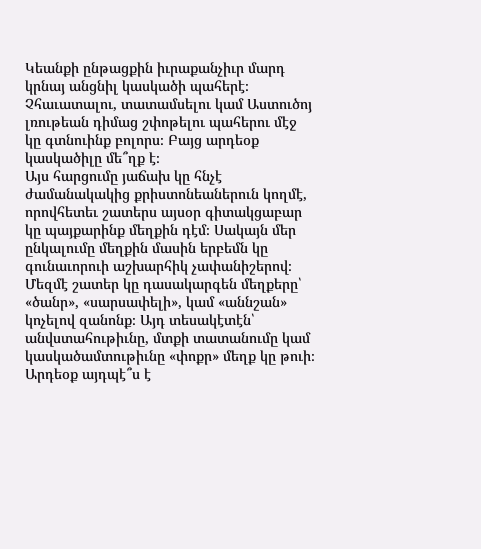Կեանքի ընթացքին իւրաքանչիւր մարդ կրնայ անցնիլ կասկածի պահերէ։ Չհաւատալու, տատամսելու կամ Աստուծոյ լռութեան դիմաց շփոթելու պահերու մէջ կը գտնուինք բոլորս։ Բայց արդեօք կասկածիլը մե՞ղք է։
Այս հարցումը յաճախ կը հնչէ ժամանակակից քրիստոնեաներուն կողմէ, որովհետեւ շատերս այսօր գիտակցաբար կը պայքարինք մեղքին դէմ։ Սակայն մեր ընկալումը մեղքին մասին երբեմն կը գունաւորուի աշխարհիկ չափանիշերով։ Մեզմէ շատեր կը դասակարգեն մեղքերը՝ «ծանր», «սարսափելի», կամ «աննշան» կոչելով զանոնք։ Այդ տեսակէտէն՝ անվստահութիւնը, մտքի տատանումը կամ կասկածամտութիւնը «փոքր» մեղք կը թուի։ Արդեօք այդպէ՞ս է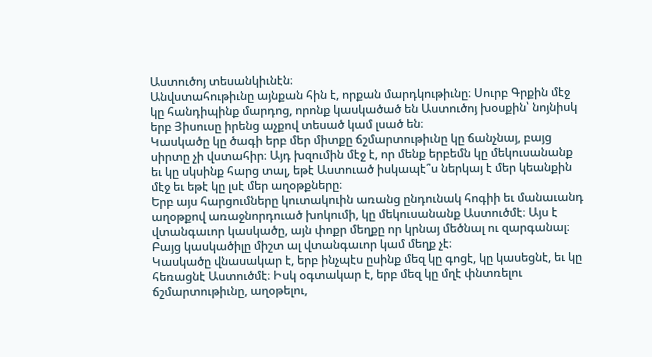Աստուծոյ տեսանկիւնէն։
Անվստահութիւնը այնքան հին է, որքան մարդկութիւնը։ Սուրբ Գրքին մէջ կը հանդիպինք մարդոց, որոնք կասկածած են Աստուծոյ խօսքին՝ նոյնիսկ երբ Յիսուսը իրենց աչքով տեսած կամ լսած են։
Կասկածը կը ծագի երբ մեր միտքը ճշմարտութիւնը կը ճանչնայ, բայց սիրտը չի վստահիր։ Այդ խզումին մէջ է, որ մենք երբեմն կը մեկուսանանք եւ կը սկսինք հարց տալ, եթէ Աստուած իսկապէ՞ս ներկայ է մեր կեանքին մէջ եւ եթէ կը լսէ մեր աղօթքները։
Երբ այս հարցումները կուտակուին առանց ընդունակ հոգիի եւ մանաւանդ աղօթքով առաջնորդուած խոկումի, կը մեկուսանանք Աստուծմէ։ Այս է վտանգաւոր կասկածը, այն փոքր մեղքը որ կրնայ մեծնալ ու զարգանալ։
Բայց կասկածիլը միշտ ալ վտանգաւոր կամ մեղք չէ։
Կասկածը վնասակար է, երբ ինչպէս ըսինք մեզ կը գոցէ, կը կասեցնէ, եւ կը հեռացնէ Աստուծմէ։ Իսկ օգտակար է, երբ մեզ կը մղէ փնտռելու ճշմարտութիւնը, աղօթելու,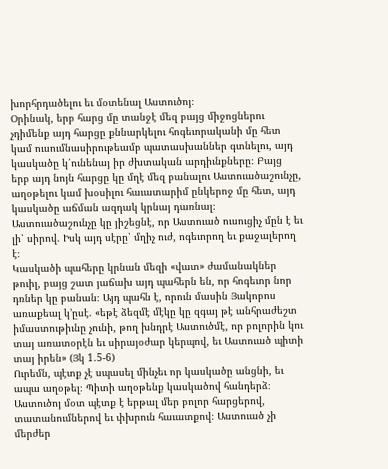խորհրդածելու եւ մօտենալ Աստուծոյ։
Օրինակ, երբ հարց մը տանջէ մեզ բայց միջոցներու չդիմենք այդ հարցը քննարկելու հոգեւորականի մը հետ կամ ուսումնասիրութեամբ պատասխաններ գտնելու, այդ կասկածը կ՛ունենայ իր ժխտական արդիւնքները։ Բայց երբ այդ նոյն հարցը կը մղէ մեզ բանալու Աստուածաշունչը, աղօթելու կամ խօսիլու հաւատարիմ ընկերոջ մը հետ, այդ կասկածը աճման ազդակ կրնայ դառնալ։
Աստուածաշունչը կը յիշեցնէ, որ Աստուած ուսուցիչ մըն է եւ լի՝ սիրով. Իսկ այդ սէրը՝ մղիչ ուժ, ոգեւորող եւ քաջալերող է։
Կասկածի պահերը կրնան մեզի «վատ» ժամանակներ թուիլ, բայց շատ յաճախ այդ պահերն են, որ հոգեւոր նոր դռներ կը բանան։ Այդ պահն է, որուն մասին Յակոբոս առաքեալ կ’ըսէ. «եթէ ձեզմէ մէկը կը զգայ թէ անհրաժեշտ իմաստութիւնը չունի, թող խնդրէ Աստուծմէ, որ բոլորին կու տայ առատօրէն եւ սիրայօժար կերպով, եւ Աստուած պիտի տայ իրեն» (Յկ 1.5-6)
Ուրեմն, պէտք չէ սպասել մինչեւ որ կասկածը անցնի, եւ ապա աղօթել։ Պիտի աղօթենք կասկածով հանդերձ։ Աստուծոյ մօտ պէտք է երթալ մեր բոլոր հարցերով, տատանումներով եւ փխրուն հաւատքով։ Աստուած չի մերժեր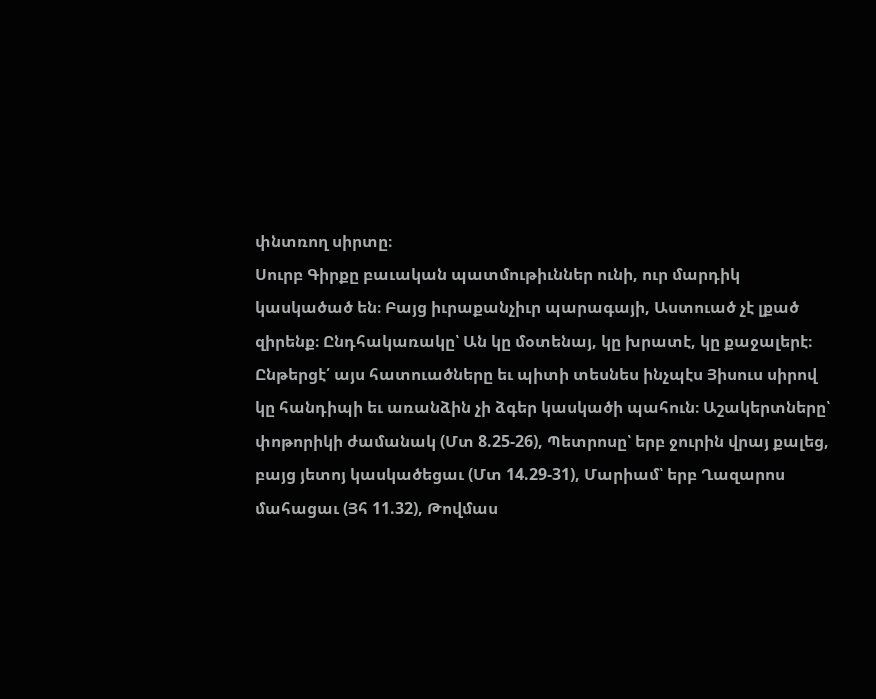փնտռող սիրտը։
Սուրբ Գիրքը բաւական պատմութիւններ ունի, ուր մարդիկ կասկածած են։ Բայց իւրաքանչիւր պարագայի, Աստուած չէ լքած զիրենք։ Ընդհակառակը՝ Ան կը մօտենայ, կը խրատէ, կը քաջալերէ։ Ընթերցէ՛ այս հատուածները եւ պիտի տեսնես ինչպէս Յիսուս սիրով կը հանդիպի եւ առանձին չի ձգեր կասկածի պահուն։ Աշակերտները՝ փոթորիկի ժամանակ (Մտ 8.25-26), Պետրոսը՝ երբ ջուրին վրայ քալեց, բայց յետոյ կասկածեցաւ (Մտ 14.29-31), Մարիամ՝ երբ Ղազարոս մահացաւ (Յհ 11.32), Թովմաս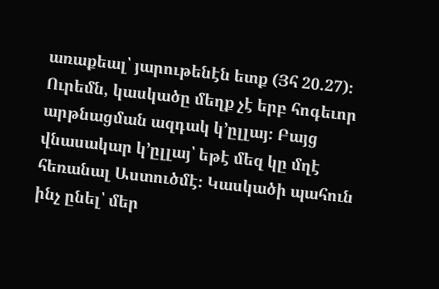առաքեալ՝ յարութենէն ետք (Յհ 20.27)։
Ուրեմն, կասկածը մեղք չէ երբ հոգեւոր արթնացման ազդակ կ’ըլլայ։ Բայց վնասակար կ’ըլլայ՝ եթէ մեզ կը մղէ հեռանալ Աստուծմէ։ Կասկածի պահուն ինչ ընել՝ մեր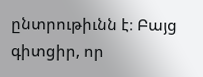ընտրութիւնն է։ Բայց գիտցիր, որ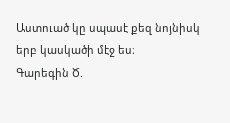Աստուած կը սպասէ քեզ նոյնիսկ երբ կասկածի մէջ ես։
Գարեգին Ծ.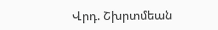Վրդ. Շխրտմեան